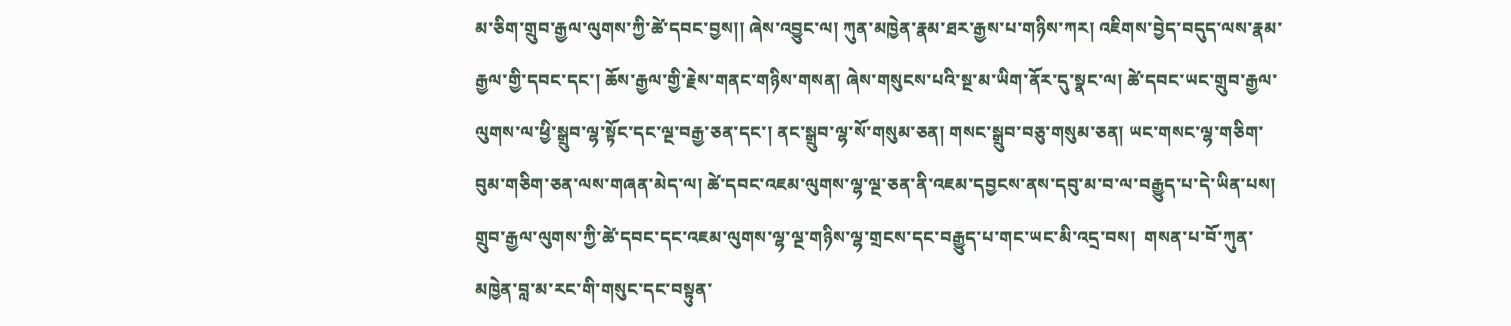མ་ཅིག་གྲུབ་རྒྱལ་ལུགས་ཀྱི་ཚེ་དབང་བྱས།། ཞེས་འབྱུང་ལ། ཀུན་མཁྱེན་རྣམ་ཐར་རྒྱས་པ་གཉིས་ཀར། འཇིགས་བྱེད་བདུད་ལས་རྣམ་རྒྱལ་གྱི་དབང་དང་། ཆོས་རྒྱལ་གྱི་རྗེས་གནང་གཉིས་གསན། ཞེས་གསུངས་པའི་སྔ་མ་ཡིག་ནོར་དུ་སྣང་ལ། ཚེ་དབང་ཡང་གྲུབ་རྒྱལ་ལུགས་ལ་ཕྱི་སྒྲུབ་ལྷ་སྟོང་དང་ལྔ་བརྒྱ་ཅན་དང་། ནང་སྒྲུབ་ལྷ་སོ་གསུམ་ཅན། གསང་སྒྲུབ་བཅུ་གསུམ་ཅན། ཡང་གསང་ལྷ་གཅིག་བུམ་གཅིག་ཅན་ལས་གཞན་མེད་ལ། ཚེ་དབང་འཇམ་ལུགས་ལྷ་ལྔ་ཅན་ནི་འཇམ་དབྱངས་ནས་དབུ་མ་བ་ལ་བརྒྱུད་པ་དེ་ཡིན་པས། གྲུབ་རྒྱལ་ལུགས་ཀྱི་ཚེ་དབང་དང་འཇམ་ལུགས་ལྷ་ལྔ་གཉིས་ལྷ་གྲངས་དང་བརྒྱུད་པ་གང་ཡང་མི་འདྲ་བས།  གསན་པ་བོ་ཀུན་མཁྱེན་བླ་མ་རང་གི་གསུང་དང་བསྟུན་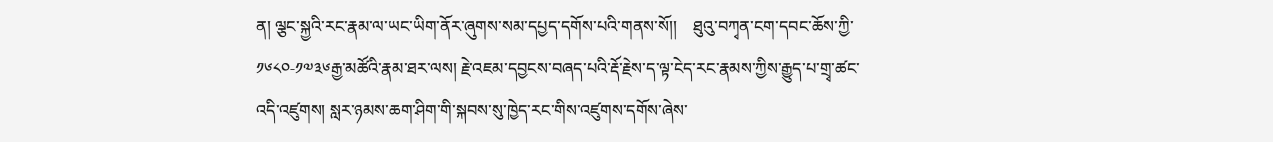ན། ལྕང་སྐྱའི་རང་རྣམ་ལ་ཡང་ཡིག་ནོར་ཞུགས་སམ་དཔྱད་དགོས་པའི་གནས་སོ།།    ཐུའུ་བཀྭན་ངག་དབང་ཆོས་ཀྱི་༡༦༨༠‑༡༧༣༦རྒྱ་མཚོའི་རྣམ་ཐར་ལས། རྗེ་འཇམ་དབྱངས་བཞད་པའི་རྡོ་རྗེས་ད་ལྟ་ངེད་རང་རྣམས་ཀྱིས་རྒྱུད་པ་གྲྭ་ཚང་འདི་འཛུགས། སླར་ཉམས་ཆག་ཤིག་གི་སྐབས་སུ་ཁྱེད་རང་གིས་འཛུགས་དགོས་ཞེས་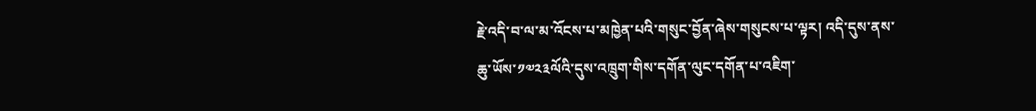རྗེ་འདི་བ་ལ་མ་འོངས་པ་མཁྱེན་པའི་གསུང་བྱོན་ཞེས་གསུངས་པ་ལྟར། འདི་དུས་ནས་ཆུ་ཡོས་༡༧༢༣ལོའི་དུས་འཁྲུག་གིས་དགོན་ལུང་དགོན་པ་འཇིག་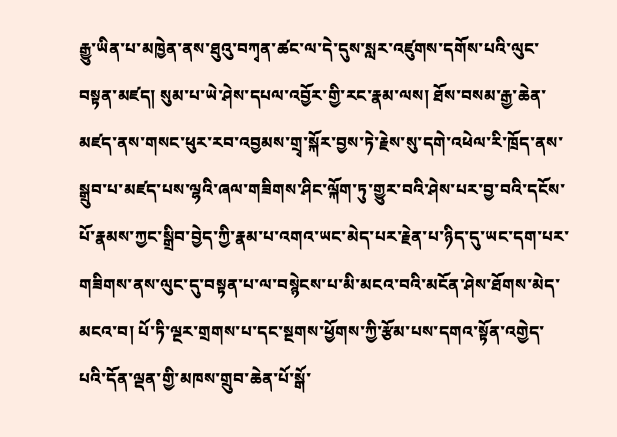རྒྱུ་ཡིན་པ་མཁྱེན་ནས་ཐུའུ་བཀྭན་ཚང་ལ་དེ་དུས་སླར་འཛུགས་དགོས་པའི་ལུང་བསྟན་མཛད། སུམ་པ་ཡེ་ཤེས་དཔལ་འབྱོར་གྱི་རང་རྣམ་ལས། ཐོས་བསམ་རྒྱ་ཆེན་མཛད་ནས་གསང་ཕུར་རབ་འབྱམས་གྲྭ་སྐོར་བྱས་ཏེ་རྗེས་སུ་དགེ་འཕེལ་རི་ཁྲོད་ནས་སྒྲུབ་པ་མཛད་པས་ལྷའི་ཞལ་གཟིགས་ཤིང་ལྐོག་ཏུ་གྱུར་བའི་ཤེས་པར་བྱ་བའི་དངོས་པོ་རྣམས་ཀྱང་སྒྲིབ་བྱེད་ཀྱི་རྣམ་པ་འགའ་ཡང་མེད་པར་རྗེན་པ་ཉིད་དུ་ཡང་དག་པར་གཟིགས་ནས་ལུང་དུ་བསྟན་པ་ལ་བསྙེངས་པ་མི་མངའ་བའི་མངོན་ཤེས་ཐོགས་མེད་མངའ་བ། པོ་ཏི་ལྔར་གྲགས་པ་དང་སྔགས་ཕྱོགས་ཀྱི་རྩོམ་པས་དགའ་སྟོན་འགྱེད་པའི་དོན་ལྡན་གྱི་མཁས་གྲུབ་ཆེན་པོ་སྒོ་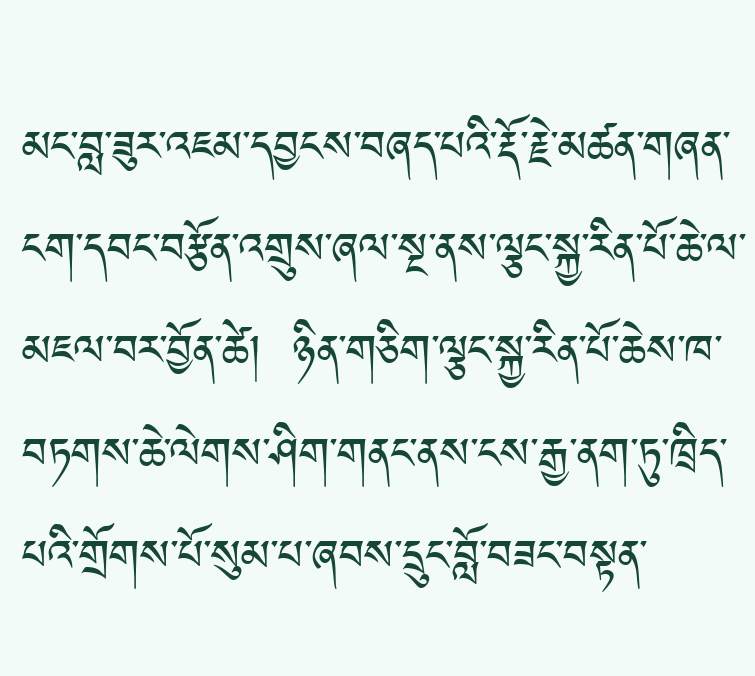མང་བླ་ཟུར་འཇམ་དབྱངས་བཞད་པའི་རྡོ་རྗེ་མཚན་གཞན་ངག་དབང་བརྩོན་འགྲུས་ཞལ་སྔ་ནས་ལྕང་སྐྱ་རིན་པོ་ཆེ་ལ་མཇལ་བར་བྱོན་ཚེ།  ཉིན་གཅིག་ལྕང་སྐྱ་རིན་པོ་ཆེས་ཁ་བཏགས་ཆེ་ལེགས་ཤིག་གནང་ནས་ངས་རྒྱ་ནག་ཏུ་ཁྲིད་པའི་གྲོགས་པོ་སུམ་པ་ཞབས་དྲུང་བློ་བཟང་བསྟན་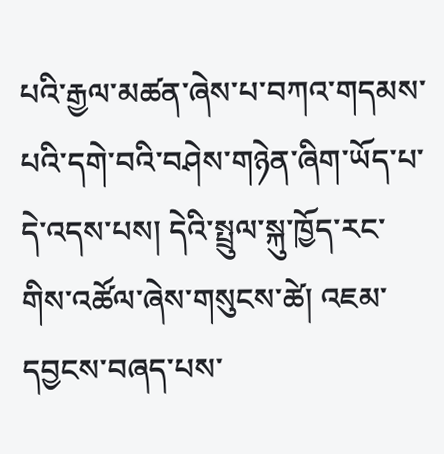པའི་རྒྱལ་མཚན་ཞེས་པ་བཀའ་གདམས་པའི་དགེ་བའི་བཤེས་གཉེན་ཞིག་ཡོད་པ་དེ་འདས་པས། དེའི་སྤྲུལ་སྐུ་ཁྱོད་རང་གིས་འཚོལ་ཞེས་གསུངས་ཚེ། འཇམ་དབྱངས་བཞད་པས་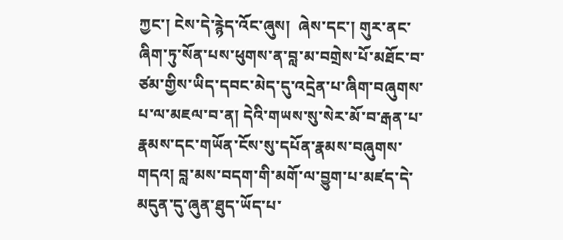ཀྱང་། ངེས་དེ་རྙེད་འོང་ཞུས།  ཞེས་དང་། གུར་ནང་ཞིག་ཏུ་སོན་པས་ཕུགས་ན་བླ་མ་བགྲེས་པོ་མཐོང་བ་ཙམ་གྱིས་ཡིད་དབང་མེད་དུ་འདྲེན་པ་ཞིག་བཞུགས་པ་ལ་མཇལ་བ་ན། དེའི་གཡས་སུ་སེར་མོ་བ་རྒན་པ་རྣམས་དང་གཡོན་ངོས་སུ་དཔོན་རྣམས་བཞུགས་གདའ། བླ་མས་བདག་གི་མགོ་ལ་བྱུག་པ་མཛད་དེ་མདུན་དུ་ཞུན་ཐུད་ཡོད་པ་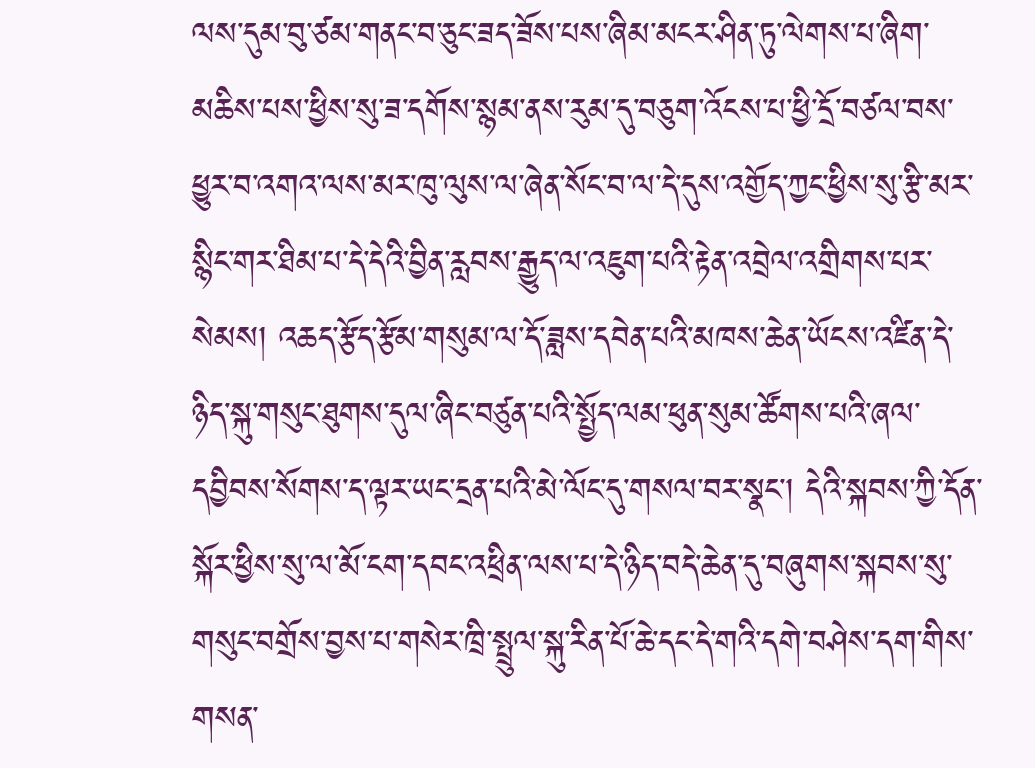ལས་དུམ་བུ་ཙམ་གནང་བ་ཅུང་ཟད་ཟོས་པས་ཞིམ་མངར་ཤིན་ཏུ་ལེགས་པ་ཞིག་མཆིས་པས་ཕྱིས་སུ་ཟ་དགོས་སྙམ་ནས་རུམ་དུ་བཅུག་འོངས་པ་ཕྱི་དྲོ་བཙལ་བས་ཕྱུར་བ་འགའ་ལས་མར་ཁུ་ལུས་ལ་ཞེན་སོང་བ་ལ་དེ་དུས་འགྱོད་ཀྱང་ཕྱིས་སུ་རྩི་མར་སྙིང་གར་ཐིམ་པ་དེ་དེའི་བྱིན་རླབས་རྒྱུད་ལ་འཇུག་པའི་རྟེན་འབྲེལ་འགྲིགས་པར་སེམས། འཆད་རྩོད་རྩོམ་གསུམ་ལ་དོ་ཟླས་དབེན་པའི་མཁས་ཆེན་ཡོངས་འཛིན་དེ་ཉིད་སྐུ་གསུང་ཐུགས་དུལ་ཞིང་བཙུན་པའི་སྤྱོད་ལམ་ཕུན་སུམ་ཚོགས་པའི་ཞལ་དབྱིབས་སོགས་ད་ལྟར་ཡང་དྲན་པའི་མེ་ལོང་དུ་གསལ་བར་སྣང་། དེའི་སྐབས་ཀྱི་དོན་སྐོར་ཕྱིས་སུ་ལ་མོ་ངག་དབང་འཕྲིན་ལས་པ་དེ་ཉིད་བདེ་ཆེན་དུ་བཞུགས་སྐབས་སུ་གསུང་བགྲོས་བྱས་པ་གསེར་ཁྲི་སྤྲུལ་སྐུ་རིན་པོ་ཆེ་དང་དེ་གའི་དགེ་བཤེས་དག་གིས་གསན་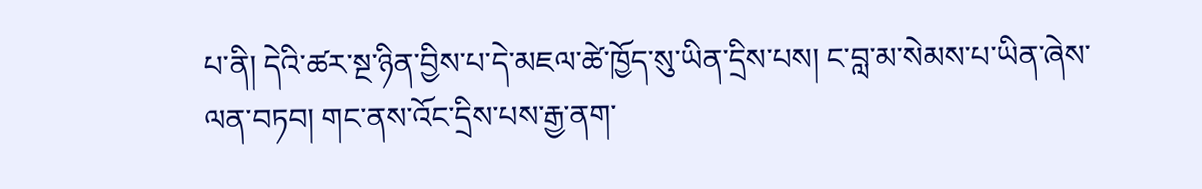པ་ནི། དེའི་ཚར་སྔ་ཉིན་བྱིས་པ་དེ་མཇལ་ཚེ་ཁྱོད་སུ་ཡིན་དྲིས་པས། ང་བླ་མ་སེམས་པ་ཡིན་ཞེས་ལན་བཏབ། གང་ནས་འོང་དྲིས་པས་རྒྱ་ནག་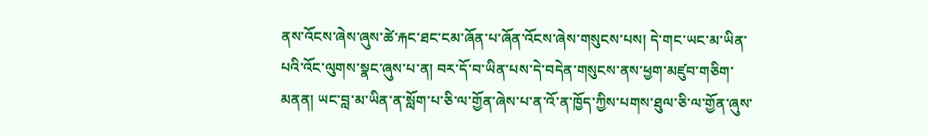ནས་འོངས་ཞེས་ཞུས་ཚེ་རྐང་ཐང་ངམ་ཞོན་པ་ཞོན་འོངས་ཞེས་གསུངས་པས། དེ་གང་ཡང་མ་ཡིན་པའི་འོང་ལུགས་སྣང་ཞུས་པ་ན། བར་དོ་བ་ཡིན་པས་དེ་བདེན་གསུངས་ནས་ཕྱག་མཛུབ་གཅིག་མནན། ཡང་བླ་མ་ཡིན་ན་སློག་པ་ཅི་ལ་གྱོན་ཞེས་པ་ན་འོ་ན་ཁྱོད་ཀྱིས་པགས་ཐུལ་ཅི་ལ་གྱོན་ཞུས་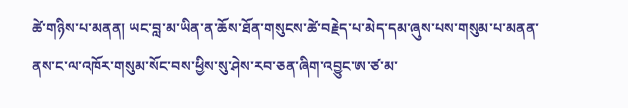ཚེ་གཉིས་པ་མནན། ཡང་བླ་མ་ཡིན་ན་ཆོས་ཐོན་གསུངས་ཚེ་བརྗེད་པ་མེད་དམ་ཞུས་པས་གསུམ་པ་མནན་ནས་ང་ལ་འཁོར་གསུམ་སོང་བས་ཕྱིས་སུ་ཤེས་རབ་ཅན་ཞིག་འབྱུང་ཨ་ཙ་མ་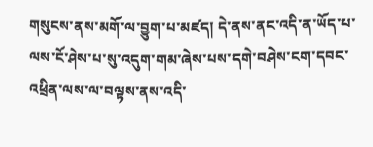གསུངས་ནས་མགོ་ལ་བྱུག་པ་མཛད། དེ་ནས་ནང་འདི་ན་ཡོད་པ་ལས་ངོ་ཤེས་པ་སུ་འདུག་གམ་ཞེས་པས་དགེ་བཤེས་ངག་དབང་འཕྲིན་ལས་ལ་བལྟས་ནས་འདི་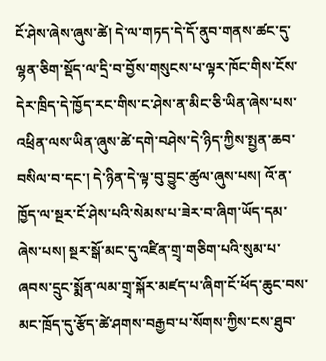ངོ་ཤེས་ཞེས་ཞུས་ཚེ། དེ་ལ་གཏད་དེ་དོ་ནུབ་གནས་ཚང་དུ་ལྷན་ཅིག་སྡོད་ལ་དྲི་བ་བྱོས་གསུངས་པ་ལྟར་ཁོང་གིས་ངོས་དེར་ཁྲིད་དེ་ཁྱོད་རང་གིས་ང་ཤེས་ན་མིང་ཅི་ཡིན་ཞེས་པས་འཕྲིན་ལས་ཡིན་ཞུས་ཚེ་དགེ་བཤེས་དེ་ཉིད་ཀྱིས་སྤྱན་ཆབ་བསིལ་བ་དང་། དེ་ཉིན་དེ་ལྟ་བུ་བྱུང་ཚུལ་ཞུས་པས། འོ་ན་ཁྱོད་ལ་སྔར་ངོ་ཤེས་པའི་སེམས་པ་ཟེར་བ་ཞིག་ཡོད་དམ་ཞེས་པས། སྔར་སྒོ་མང་དུ་འཛིན་གྲྭ་གཅིག་པའི་སུམ་པ་ཞབས་དྲུང་སྨོན་ལམ་གྲྭ་སྐོར་མཛད་པ་ཞིག་ངོ་ཕོད་ཆུང་བས་མང་ཁྲོད་དུ་རྩོད་ཚེ་ཤགས་བརྒྱབ་པ་སོགས་ཀྱིས་ངས་ཐུབ་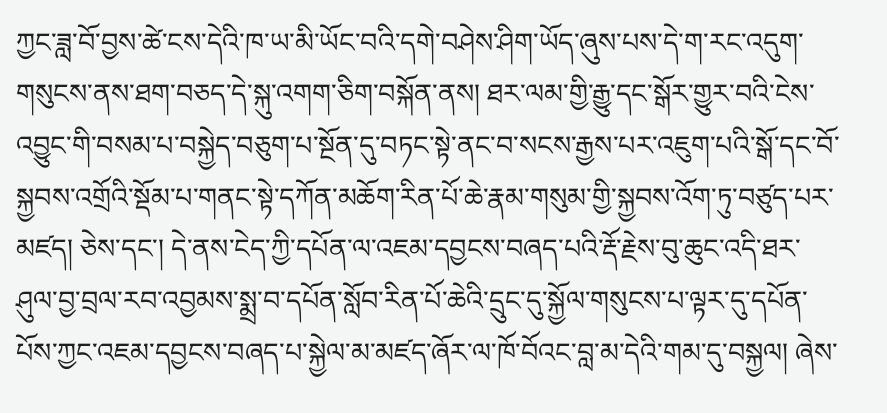ཀྱང་ཟླ་བོ་བྱས་ཚེ་ངས་དེའི་ཁ་ཡ་མི་ཡོང་བའི་དགེ་བཤེས་ཤིག་ཡོད་ཞུས་པས་དེ་ག་རང་འདུག་གསུངས་ནས་ཐག་བཅད་དེ་སྐུ་འགག་ཅིག་བསྐོན་ནས། ཐར་ལམ་གྱི་རྒྱུ་དང་སྒོར་གྱུར་བའི་ངེས་འབྱུང་གི་བསམ་པ་བསྐྱེད་བཅུག་པ་སྔོན་དུ་བཏང་སྟེ་ནང་བ་སངས་རྒྱས་པར་འཇུག་པའི་སྒོ་དང་བོ་སྐྱབས་འགྲོའི་སྡོམ་པ་གནང་སྟེ་དཀོན་མཆོག་རིན་པོ་ཆེ་རྣམ་གསུམ་གྱི་སྐྱབས་འོག་ཏུ་བཙུད་པར་མཛད། ཅེས་དང་། དེ་ནས་ངེད་ཀྱི་དཔོན་ལ་འཇམ་དབྱངས་བཞད་པའི་རྡོ་རྗེས་བུ་ཆུང་འདི་ཐར་ཤུལ་བྱ་བྲལ་རབ་འབྱམས་སྨྲ་བ་དཔོན་སློབ་རིན་པོ་ཆེའི་དྲུང་དུ་སྐྱོལ་གསུངས་པ་ལྟར་དུ་དཔོན་པོས་ཀྱང་འཇམ་དབྱངས་བཞད་པ་སྐྱེལ་མ་མཛད་ཞོར་ལ་ཁོ་བོའང་བླ་མ་དེའི་གམ་དུ་བསྐྱལ། ཞེས་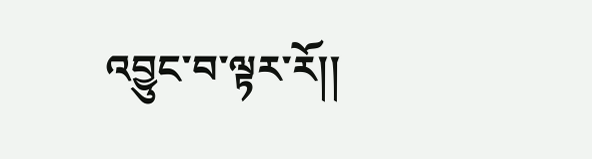འབྱུང་བ་ལྟར་རོ།།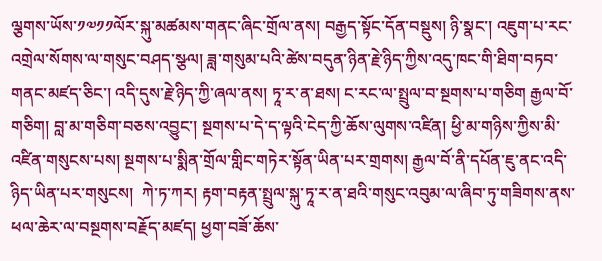ལྕགས་ཡོས་༡༧༡༡ལོར་སྐུ་མཚམས་གནང་ཞིང་གྲོལ་ནས། བརྒྱད་སྟོང་དོན་བསྡུས། ཉི་སྣང་། འཇུག་པ་རང་འགྲེལ་སོགས་ལ་གསུང་བཤད་སྩལ། ཟླ་གསུམ་པའི་ཚེས་བདུན་ཉིན་རྗེ་ཉིད་ཀྱིས་འདུ་ཁང་གི་ཐིག་བཏབ་གནང་མཛད་ཅིང་། འདི་དུས་རྗེ་ཉིད་ཀྱི་ཞལ་ནས། ཏཱ་ར་ན་ཐས། ང་རང་ལ་སྤྲུལ་བ་སྔགས་པ་གཅིག རྒྱལ་བོ་གཅིག། བླ་མ་གཅིག་བཅས་འབྱུང་། སྔགས་པ་དེ་ད་ལྟའི་ངེད་ཀྱི་ཆོས་ལུགས་འཛིན། ཕྱི་མ་གཉིས་ཀྱིས་མི་འཛིན་གསུངས་པས། སྔགས་པ་སྨིན་གྲོལ་གླིང་གཏེར་སྟོན་ཡིན་པར་གྲགས། རྒྱལ་བོ་ནི་དཔོན་ཇུ་ནང་འདི་ཉིད་ཡིན་པར་གསུངས།  ཀེ་ཏ་ཀར། རྟག་བརྟན་སྤྲུལ་སྐུ་ཏཱ་ར་ན་ཐའི་གསུང་འབུམ་ལ་ཞིབ་ཏུ་གཟིགས་ནས་ཕལ་ཆེར་ལ་བསྔགས་བརྗོད་མཛད། ཕྱག་བཟོ་ཆོས་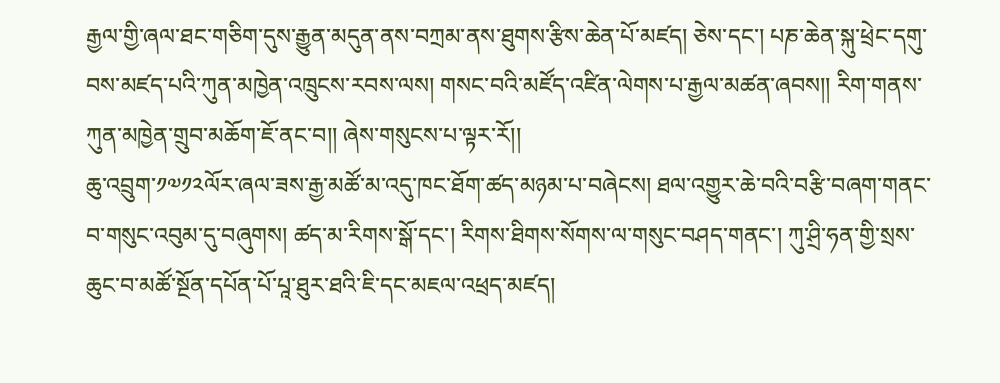རྒྱལ་གྱི་ཞལ་ཐང་གཅིག་དུས་རྒྱུན་མདུན་ནས་བཀྲམ་ནས་ཐུགས་རྩིས་ཆེན་པོ་མཛད། ཅེས་དང་། པཎ་ཆེན་སྐུ་ཕྲེང་དགུ་བས་མཛད་པའི་ཀུན་མཁྱེན་འཁྲུངས་རབས་ལས། གསང་བའི་མཛོད་འཛིན་ལེགས་པ་རྒྱལ་མཚན་ཞབས།། རིག་གནས་ཀུན་མཁྱེན་གྲུབ་མཆོག་ཇོ་ནང་བ།། ཞེས་གསུངས་པ་ལྟར་རོ།།
ཆུ་འབྲུག་༡༧༡༢ལོར་ཞལ་ཟས་རྒྱ་མཚོ་མ་འདུ་ཁང་ཐོག་ཚད་མཉམ་པ་བཞེངས། ཐལ་འགྱུར་ཆེ་བའི་བརྩི་བཞག་གནང་བ་གསུང་འབུམ་དུ་བཞུགས། ཚད་མ་རིགས་སྒོ་དང་། རིགས་ཐིགས་སོགས་ལ་གསུང་བཤད་གནང་། ཀུ་ཤྲི་ཧན་གྱི་སྲས་ཆུང་བ་མཚོ་སྔོན་དཔོན་པོ་པཱ་ཐུར་ཐའི་ཇི་དང་མཇལ་འཕྲད་མཛད།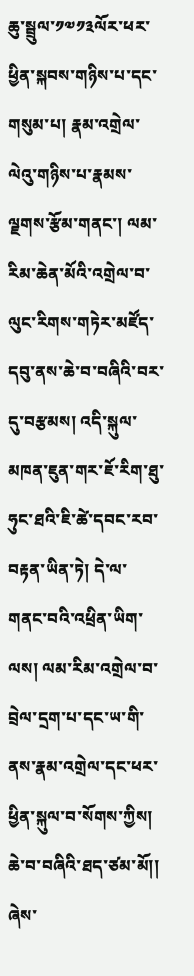ཆུ་སྦྲུལ་༡༧༡༣ལོར་ཕར་ཕྱིན་སྐབས་གཉིས་པ་དང་གསུམ་པ། རྣམ་འགྲེལ་ལེའུ་གཉིས་པ་རྣམས་ལྗགས་རྩོམ་གནང་། ལམ་རིམ་ཆེན་མོའི་འགྲེལ་བ་ལུང་རིགས་གཏེར་མཛོད་དབུ་ནས་ཆེ་བ་བཞིའི་བར་དུ་བརྩམས། འདི་སྐུལ་མཁན་ཇུན་གར་ཇོ་རིག་ཐུ་ཧུང་ཐའི་ཇི་ཚེ་དབང་རབ་བརྟན་ཡིན་ཏེ། དེ་ལ་གནང་བའི་འཕྲིན་ཡིག་ལས། ལམ་རིམ་འགྲེལ་བ་བྲེལ་དྲག་པ་དང་ཡ་གི་ནས་རྣམ་འགྲེལ་དང་ཕར་ཕྱིན་སྐུལ་བ་སོགས་ཀྱིས། ཆེ་བ་བཞིའི་ཐད་ཙམ་མོ།། ཞེས་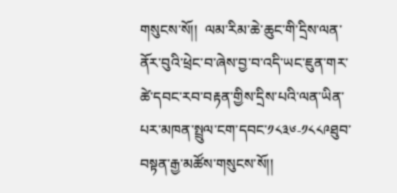གསུངས་སོ།།  ལམ་རིམ་ཆེ་ཆུང་གི་དྲིས་ལན་ནོར་བུའི་ཕྲེང་བ་ཞེས་བྱ་བ་འདི་ཡང་ཇུན་གར་ཚེ་དབང་རབ་བརྟན་གྱིས་དྲིས་པའི་ལན་ཡིན་པར་མཁན་སྤྲུལ་ངག་དབང་༡༨༣༦‑༡༨༨༩ཐུབ་བསྟན་རྒྱ་མཚོས་གསུངས་སོ།།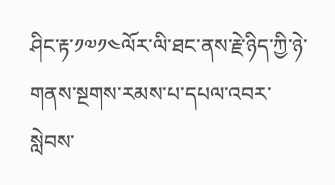ཤིང་རྟ་༡༧༡༤ལོར་ལི་ཐང་ནས་རྗེ་ཉིད་ཀྱི་ཉེ་གནས་སྔགས་རམས་པ་དཔལ་འབར་སླེབས་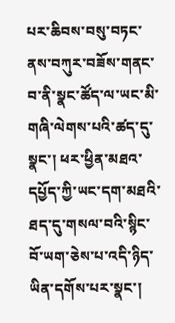པར་ཆིབས་བསུ་བཏང་ནས་བཀུར་བཟོས་གནང་བ་ནི་སྣང་ཚོད་ལ་ཡང་མི་གཞི་ལེགས་པའི་ཚད་དུ་སྣང་། ཕར་ཕྱིན་མཐའ་དཔྱོད་ཀྱི་ཡང་དག་མཐའི་ཐད་དུ་གསལ་བའི་སྙིང་བོ་ཡག་ཅེས་པ་འདི་ཉིད་ཡིན་དགོས་པར་སྣང་།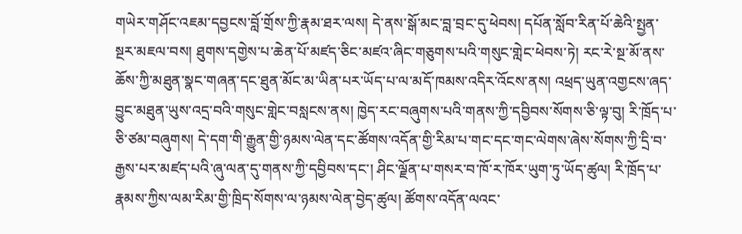གཡེར་གཤོང་འཇམ་དབྱངས་བློ་གྲོས་ཀྱི་རྣམ་ཐར་ལས། དེ་ནས་སྒོ་མང་བླ་བྲང་དུ་ཕེབས། དཔོན་སློབ་རིན་པོ་ཆེའི་སྤྱན་སྔར་མཇལ་བས། ཐུགས་དགྱེས་པ་ཆེན་པོ་མཛད་ཅིང་མཛའ་ཞིང་གཅུགས་པའི་གསུང་གླེང་ཕེབས་ཏེ། རང་རེ་སྔ་མོ་ནས་ཆོས་ཀྱི་མཐུན་སྣང་གཞན་དང་ཐུན་མོང་མ་ཡིན་པར་ཡོད་པ་ལ་མདོ་ཁམས་འདིར་འོངས་ནས། འཕྲད་ཡུན་འགྱངས་ཞད་བྱུང་མཐུན་ཡུས་འདྲ་བའི་གསུང་གླེང་བསླངས་ནས། ཁྱེད་རང་བཞུགས་པའི་གནས་ཀྱི་དབྱིབས་སོགས་ཅི་ལྟ་བུ། རི་ཁྲོད་པ་ཅི་ཙམ་བཞུགས། དེ་དག་གི་རྒྱུན་གྱི་ཉམས་ལེན་དང་ཚོགས་འདོན་གྱི་རིམ་པ་གང་དང་གང་ལེགས་ཞེས་སོགས་ཀྱི་དྲི་བ་རྒྱས་པར་མཛད་པའི་ཞུ་ལན་དུ་གནས་ཀྱི་དབྱིབས་དང་། ཤིང་ལྗོན་པ་གསར་བ་ཁོ་ར་ཁོར་ཡུག་ཏུ་ཡོད་ཚུལ། རི་ཁྲོད་པ་རྣམས་ཀྱིས་ལམ་རིམ་གྱི་ཁྲིད་སོགས་ལ་ཉམས་ལེན་བྱེད་ཚུལ། ཚོགས་འདོན་ལའང་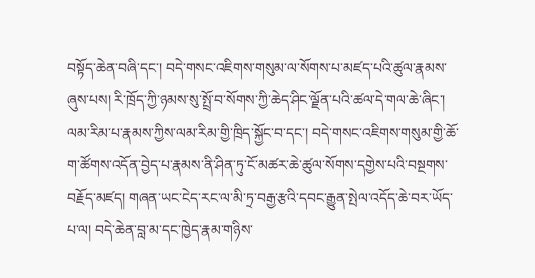བསྟོད་ཆེན་བཞི་དང་། བདེ་གསང་འཇིགས་གསུམ་ལ་སོགས་པ་མཛད་པའི་ཚུལ་རྣམས་ཞུས་པས། རི་ཁྲོད་ཀྱི་ཉམས་སུ་སྤྲོ་བ་སོགས་ཀྱི་ཆེད་ཤིང་ལྗོན་པའི་ཚལ་དེ་གལ་ཆེ་ཞིང་། ལམ་རིམ་པ་རྣམས་ཀྱིས་ལམ་རིམ་གྱི་ཁྲིད་སྐྱོང་བ་དང་། བདེ་གསང་འཇིགས་གསུམ་གྱི་ཆོ་ག་ཚོགས་འདོན་བྱེད་པ་རྣམས་ནི་ཤིན་ཏུ་ངོ་མཚར་ཆེ་ཚུལ་སོགས་དགྱེས་པའི་བསྔགས་བརྗོད་མཛད། གཞན་ཡང་ངེད་རང་ལ་མི་ཏྲ་བརྒྱ་རྩའི་དབང་རྒྱུན་སྤེལ་འདོད་ཆེ་བར་ཡོད་པ་ལ། བདེ་ཆེན་བླ་མ་དང་ཁྱེད་རྣམ་གཉིས་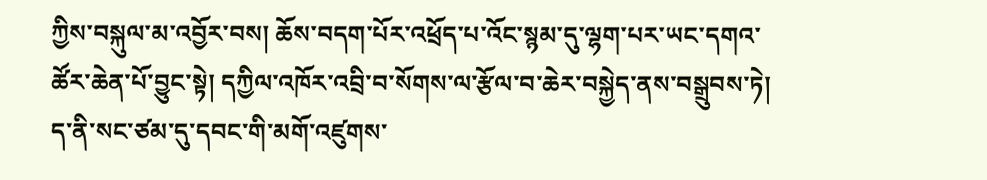ཀྱིས་བསྐུལ་མ་འབྱོར་བས། ཆོས་བདག་པོར་འཕྲོད་པ་འོང་སྙམ་དུ་ལྷག་པར་ཡང་དགའ་ཚོར་ཆེན་པོ་བྱུང་སྟེ། དཀྱིལ་འཁོར་འབྲི་བ་སོགས་ལ་རྩོལ་བ་ཆེར་བསྐྱེད་ནས་བསྒྲུབས་ཏེ། ད་ནི་སང་ཙམ་དུ་དབང་གི་མགོ་འཛུགས་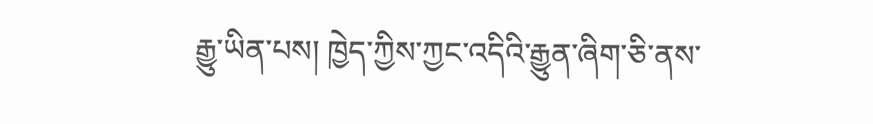རྒྱུ་ཡིན་པས། ཁྱེད་ཀྱིས་ཀྱང་འདིའི་རྒྱུན་ཞིག་ཅི་ནས་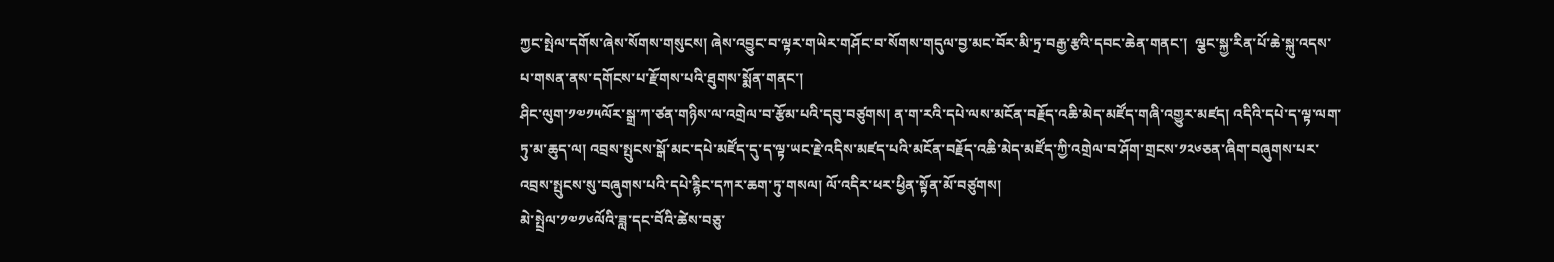ཀྱང་སྤེལ་དགོས་ཞེས་སོགས་གསུངས། ཞེས་འབྱུང་བ་ལྟར་གཡེར་གཤོང་བ་སོགས་གདུལ་བྱ་མང་བོར་མི་ཏྲ་བརྒྱ་རྩའི་དབང་ཆེན་གནང་།  ལྕང་སྐྱ་རིན་པོ་ཆེ་སྐུ་འདས་པ་གསན་ནས་དགོངས་པ་རྫོགས་པའི་ཐུགས་སྨོན་གནང་།
ཤིང་ལུག་༡༧༡༥ལོར་སྒྲ་ཀ་ཙན་གཉིས་ལ་འགྲེལ་བ་རྩོམ་པའི་དབུ་བཙུགས། ན་ག་རའི་དཔེ་ལས་མངོན་བརྗོད་འཆི་མེད་མཛོད་གཞི་འགྱུར་མཛད། འདིའི་དཔེ་ད་ལྟ་ལག་ཏུ་མ་ཆུད་ལ། འབྲས་སྤུངས་སྒོ་མང་དཔེ་མཛོད་དུ་ད་ལྟ་ཡང་རྗེ་འདིས་མཛད་པའི་མངོན་བརྗོད་འཆི་མེད་མཛོད་ཀྱི་འགྲེལ་བ་ཤོག་གྲངས་༡༢༦ཅན་ཞིག་བཞུགས་པར་འབྲས་སྤུངས་སུ་བཞུགས་པའི་དཔེ་རྙིང་དཀར་ཆག་ཏུ་གསལ། ལོ་འདིར་ཕར་ཕྱིན་སྟོན་མོ་བཙུགས།
མེ་སྤྲེལ་༡༧༡༦ལོའི་ཟླ་དང་བོའི་ཚེས་བཅུ་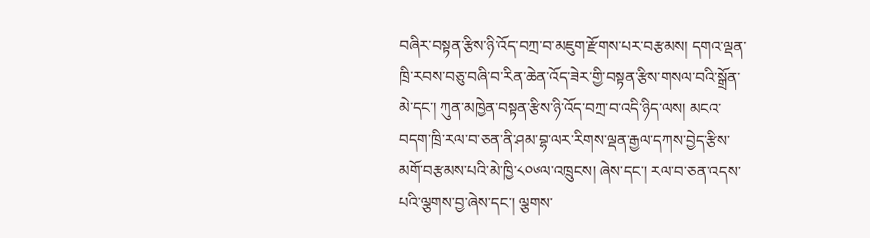བཞིར་བསྟན་རྩིས་ཉི་འོད་བཀྲ་བ་མཇུག་རྫོགས་པར་བརྩམས། དགའ་ལྡན་ཁྲི་རབས་བཅུ་བཞི་བ་རིན་ཆེན་འོད་ཟེར་གྱི་བསྟན་རྩིས་གསལ་བའི་སྒྲོན་མེ་དང་། ཀུན་མཁྱེན་བསྟན་རྩིས་ཉི་འོད་བཀྲ་བ་འདི་ཉིད་ལས། མངའ་བདག་ཁྲི་རལ་བ་ཅན་ནི་ཤམ་བྷ་ལར་རིགས་ལྡན་རྒྱལ་དཀས་བྱེད་རྩིས་མགོ་བརྩམས་པའི་མེ་ཁྱི་༨༠༦ལ་འཁྲུངས། ཞེས་དང་། རལ་བ་ཅན་འདས་པའི་ལྕགས་བྱ་ཞེས་དང་། ལྕགས་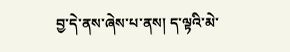བྱ་དེ་ནས་ཞེས་པ་ནས། ད་ལྟའི་མེ་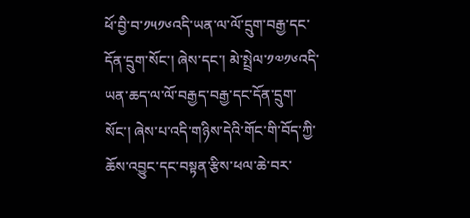ཕོ་བྱི་བ་༡༥༡༦འདི་ཡན་ལ་ལོ་དྲུག་བརྒྱ་དང་དོན་དྲུག་སོང་། ཞེས་དང་། མེ་སྤྲེལ་༡༧༡༦འདི་ཡན་ཆད་ལ་ལོ་བརྒྱད་བརྒྱ་དང་དོན་དྲུག་སོང་། ཞེས་པ་འདི་གཉིས་དེའི་གོང་གི་བོད་ཀྱི་ཆོས་འབྱུང་དང་བསྟན་རྩིས་ཕལ་ཆེ་བར་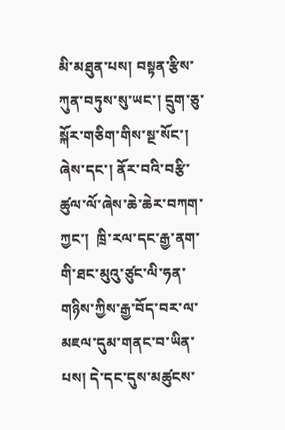མི་མཐུན་པས། བསྟན་རྩིས་ཀུན་བཏུས་སུ་ཡང་། དྲུག་ཅུ་སྐོར་གཅིག་གིས་སྔ་སོང་། ཞེས་དང་། ནོར་བའི་བརྩི་ཚུལ་ལོ་ཞེས་ཆེ་ཆེར་བཀག་ཀྱང་།  ཁྲི་རལ་དང་རྒྱ་ནག་གི་ཐང་མུའུ་ཙུང་ལི་ཧན་གཉིས་ཀྱིས་རྒྱ་བོད་བར་ལ་མཇལ་དུམ་གནང་བ་ཡིན་པས། དེ་དང་དུས་མཚུངས་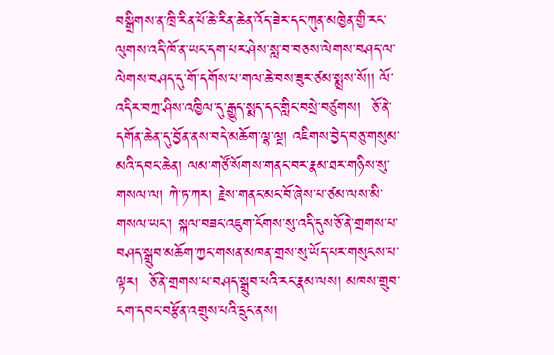བསྒྲིགས་ན་ཁྲི་རིན་པོ་ཆེ་རིན་ཆེན་འོད་ཟེར་དང་ཀུན་མཁྱེན་གྱི་རང་ལུགས་འདི་ཁོ་ན་ཡང་དག་པར་ཤེས་སླ་བ་བཅས་ལེགས་བཤད་ལ་ལེགས་བཤད་དུ་གོ་དགོས་པ་གལ་ཆེ་བས་ཟུར་ཙམ་སྨྲས་སོ།། ལོ་འདིར་བཀྲ་ཤིས་འཁྱིལ་དུ་རྒྱུད་སྨད་དང་གླིང་བསྲེ་བཙུགས།  ཅོ་ནེ་དགོན་ཆེན་དུ་བྱོན་ནས་བདེ་མཆོག་ལྷ་ལྔ། འཇིགས་བྱེད་བཅུ་གསུམ་མའི་དབང་ཆེན། ལམ་གཙོ་སོགས་གནང་བར་རྣམ་ཐར་གཉིས་སུ་གསལ་ལ། ཀེ་ཏ་ཀར། རྗེས་གནང་མང་བོ་ཞེས་པ་ཙམ་ལས་མི་གསལ་ཡང་། སྐལ་བཟང་འཇུག་ངོགས་སུ་འདི་དུས་ཅོ་ནེ་གྲགས་པ་བཤད་སྒྲུབ་མཆོག་ཀྱང་གསན་མཁན་གྲས་སུ་ཡོད་པར་གསུངས་པ་ལྟར།  ཅོ་ནེ་གྲགས་པ་བཤད་སྒྲུབ་པའི་རང་རྣམ་ལས། མཁས་གྲུབ་ངག་དབང་བརྩོན་འགྲུས་པའི་དྲུང་ནས།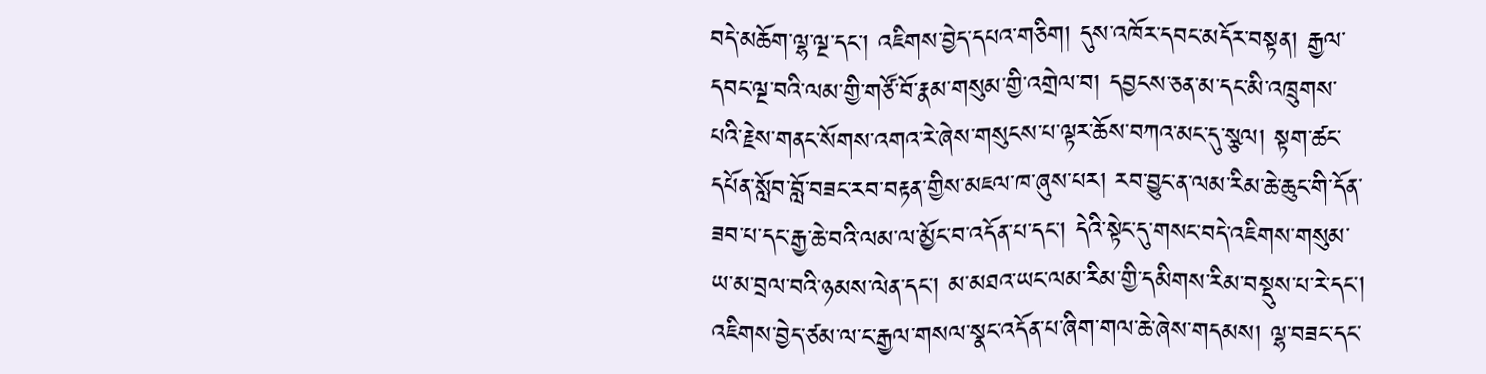བདེ་མཆོག་ལྷ་ལྔ་དང་། འཇིགས་བྱེད་དཔའ་གཅིག། དུས་འཁོར་དབང་མདོར་བསྟན། རྒྱལ་དབང་ལྔ་བའི་ལམ་གྱི་གཙོ་བོ་རྣམ་གསུམ་གྱི་འགྲེལ་བ། དབྱངས་ཅན་མ་དང་མི་འཁྲུགས་པའི་རྗེས་གནང་སོགས་འགའ་རེ་ཞེས་གསུངས་པ་ལྟར་ཆོས་བཀའ་མང་དུ་སྩལ། སྟག་ཚང་དཔོན་སློབ་བློ་བཟང་རབ་བརྟན་གྱིས་མཇལ་ཁ་ཞུས་པར། རབ་བྱུང་ན་ལམ་རིམ་ཆེ་ཆུང་གི་དོན་ཟབ་པ་དང་རྒྱ་ཆེ་བའི་ལམ་ལ་མྱོང་བ་འདོན་པ་དང་། དེའི་སྟེང་དུ་གསང་བདེ་འཇིགས་གསུམ་ཡ་མ་བྲལ་བའི་ཉམས་ལེན་དང་། མ་མཐའ་ཡང་ལམ་རིམ་གྱི་དམིགས་རིམ་བསྡུས་པ་རེ་དང་། འཇིགས་བྱེད་ཙམ་ལ་ང་རྒྱལ་གསལ་སྣང་འདོན་པ་ཞིག་གལ་ཆེ་ཞེས་གདམས། ལྷ་བཟང་དང་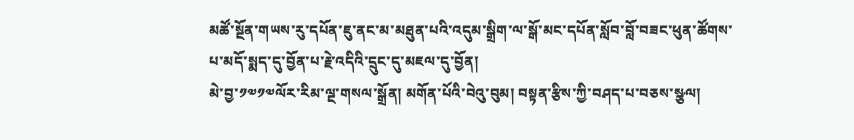མཚོ་སྔོན་གཡས་རུ་དཔོན་ཇུ་ནང་མ་མཐུན་པའི་འདུམ་སྒྲིག་ལ་སྒོ་མང་དཔོན་སློབ་བློ་བཟང་ཕུན་ཚོགས་པ་མདོ་སྨད་དུ་བྱོན་པ་རྗེ་འདིའི་དྲུང་དུ་མཇལ་དུ་བྱོན།
མེ་བྱ་༡༧༡༧ལོར་རིམ་ལྔ་གསལ་སྒྲོན། མགོན་པོའི་བེའུ་བུམ། བསྟན་རྩིས་ཀྱི་བཤད་པ་བཅས་སྩལ།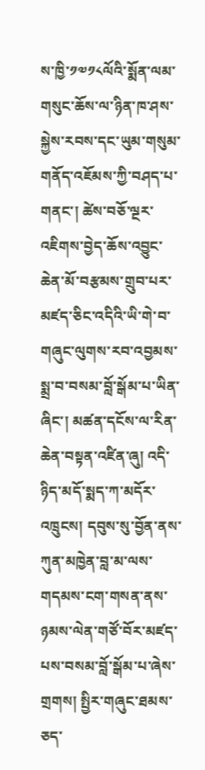ས་ཁྱི་༡༧༡༨ལོའི་སྨོན་ལམ་གསུང་ཆོས་ལ་ཉིན་ཁ་ཤས་སྐྱེས་རབས་དང་ཡུམ་གསུམ་གནོད་འཇོམས་ཀྱི་བཤད་པ་གནང་། ཚེས་བཅོ་ལྔར་འཇིགས་བྱེད་ཆོས་འབྱུང་ཆེན་མོ་བརྩམས་གྲུབ་པར་མཛད་ཅིང་འདིའི་ཡི་གེ་བ་གཞུང་ལུགས་རབ་འབྱམས་སྨྲ་བ་བསམ་བློ་སྒོམ་པ་ཡིན་ཞིང་། མཚན་དངོས་ལ་རིན་ཆེན་བསྟན་འཛིན་ཞུ། འདི་ཉིད་མདོ་སྨད་ཀ་མདོར་འཁྲུངས། དབུས་སུ་བྱོན་ནས་ཀུན་མཁྱེན་བླ་མ་ལས་གདམས་ངག་གསན་ནས་ཉམས་ལེན་གཙོ་བོར་མཛད་པས་བསམ་བློ་སྒོམ་པ་ཞེས་གྲགས། སྤྱིར་གཞུང་ཐམས་ཅད་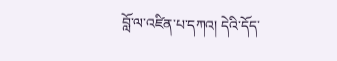བློ་ལ་འཛིན་པ་དཀའ། དེའི་དོད་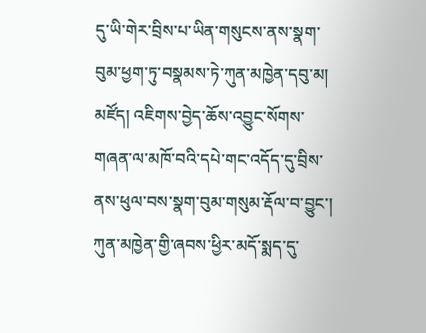དུ་ཡི་གེར་བྲིས་པ་ཡིན་གསུངས་ནས་སྣག་བུམ་ཕྱག་ཏུ་བསྣམས་ཏེ་ཀུན་མཁྱེན་དབུ་མ། མཛོད། འཇིགས་བྱེད་ཆོས་འབྱུང་སོགས་གཞན་ལ་མཁོ་བའི་དཔེ་གང་འདོད་དུ་བྲིས་ནས་ཕུལ་བས་སྣག་བུམ་གསུམ་རྡོལ་བ་བྱུང་། ཀུན་མཁྱེན་གྱི་ཞབས་ཕྱིར་མདོ་སྨད་དུ་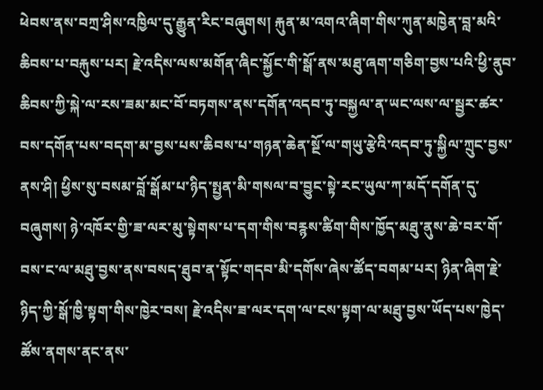ཕེབས་ནས་བཀྲ་ཤིས་འཁྱིལ་དུ་རྒྱུན་རིང་བཞུགས། རྐུན་མ་འགའ་ཞིག་གིས་ཀུན་མཁྱེན་བླ་མའི་ཆིབས་པ་བརྐུས་པར། རྗེ་འདིས་ལས་མགོན་ཞིང་སྐྱོང་གི་སྒོ་ནས་མཐུ་ཞག་གཅིག་བྱས་པའི་ཕྱི་ནུབ་ཆིབས་ཀྱི་སྐེ་ལ་རས་ཟམ་མང་བོ་བཏགས་ནས་དགོན་འདབ་ཏུ་བསྐྱལ་ན་ཡང་ལས་ལ་སྦྱར་ཚར་བས་དགོན་པས་བདག་མ་བྱས་པས་ཆིབས་པ་གཉན་ཆེན་སྔོ་ལ་གཡུ་རྩེའི་འདབ་ཏུ་སྐྱིལ་ཀྲུང་བྱས་ནས་ཤི། ཕྱིས་སུ་བསམ་བློ་སྒོམ་པ་ཉིད་སྤྱན་མི་གསལ་བ་བྱུང་སྟེ་རང་ཡུལ་ཀ་མདོ་དགོན་དུ་བཞུགས། ཉེ་འཁོར་གྱི་ཟ་ལར་མུ་སྟེགས་པ་དག་གིས་བརྙས་ཚིག་གིས་ཁྱོད་མཐུ་ནུས་ཆེ་བར་གོ་བས་ང་ལ་མཐུ་བྱས་ནས་བསད་ཐུབ་ན་སྟོང་གདབ་མི་དགོས་ཞེས་ཚོད་བགམ་པར། ཉིན་ཞིག་རྗེ་ཉིད་ཀྱི་སྒོ་ཁྱི་སྟག་གིས་ཁྱེར་བས། རྗེ་འདིས་ཟ་ལར་དག་ལ་ངས་སྟག་ལ་མཐུ་བྱས་ཡོད་པས་ཁྱེད་ཚོས་ནགས་ནང་ནས་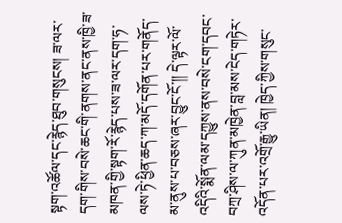སྟག་འཚོལ་དང་རྙེད་ཐུབ་གསུངས། ཟ་ལར་དག་གིས་བསེ་ཆང་གི་ནགས་ནང་ནས་ཁྱི་ཟ་མཁན་གྱི་སྟག་རོ་རྙེད་པས་ཟ་ལར་དག་ཧ་ལས་ཏེ་ཕྱིན་ཆད་ཀ་མདོ་དགོན་པར་གནོད་མ་ནུས་པ་བཅས་ཞར་བྱུང་ངོ་།། དེ་ལྟར་ལོ་འདིའི་སྨོན་ལམ་དཀྱུས་ནས་བསེ་ངག་དབང་བཀྲ་ཤིས་ལ་ཀུན་མཁྱེན་བླ་མས་ངེད་གཏེར་འདོན་པར་འགྲོ་རྒྱུ་ཡིན། ཁྱེད་ཀྱིས་གསུང་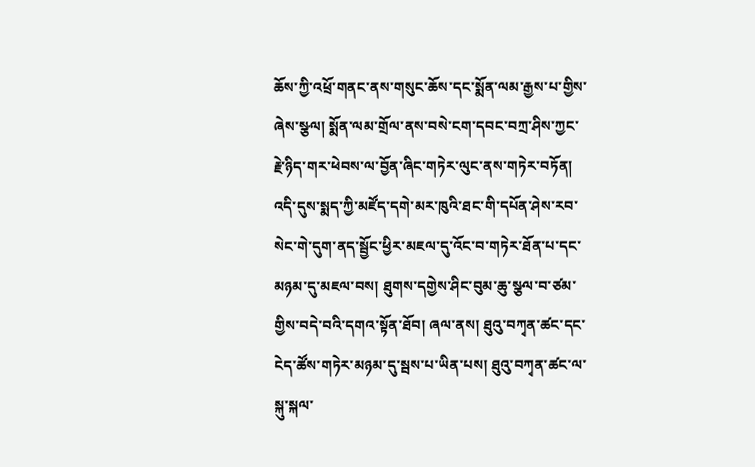ཆོས་ཀྱི་འཕྲོ་གནང་ནས་གསུང་ཆོས་དང་སྨོན་ལམ་རྒྱས་པ་གྱིས་ཞེས་སྩལ། སྨོན་ལམ་གྲོལ་ནས་བསེ་ངག་དབང་བཀྲ་ཤིས་ཀྱང་རྗེ་ཉིད་གར་ཕེབས་ལ་བྱོན་ཞིང་གཏེར་ལུང་ནས་གཏེར་བཏོན། འདི་དུས་སྨད་ཀྱི་མཛོད་དགེ་མར་ཁུའི་ཐང་གི་དཔོན་ཤེས་རབ་སེང་གེ་དུག་ནད་སྦྱོང་ཕྱིར་མཇལ་དུ་འོང་བ་གཏེར་ཐོན་པ་དང་མཉམ་དུ་མཇལ་བས། ཐུགས་དགྱེས་ཤིང་བུམ་ཆུ་སྩལ་བ་ཙམ་གྱིས་བདེ་བའི་དགའ་སྟོན་ཐོབ། ཞལ་ནས། ཐུའུ་བཀྭན་ཚང་དང་ངེད་ཚོས་གཏེར་མཉམ་དུ་སྦས་པ་ཡིན་པས། ཐུའུ་བཀྭན་ཚང་ལ་སྐུ་སྐལ་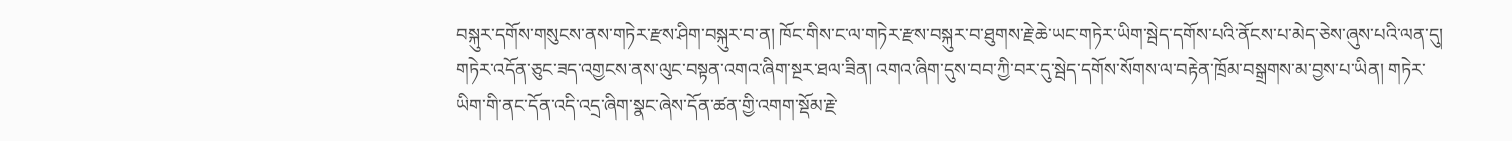བསྐུར་དགོས་གསུངས་ནས་གཏེར་རྫས་ཤིག་བསྐུར་བ་ན། ཁོང་གིས་ང་ལ་གཏེར་རྫས་བསྐུར་བ་ཐུགས་རྗེ་ཆེ་ཡང་གཏེར་ཡིག་སྦེད་དགོས་པའི་ནོངས་པ་མེད་ཅེས་ཞུས་པའི་ལན་དུ། གཏེར་འདོན་ཅུང་ཟད་འགྱངས་ནས་ལུང་བསྟན་འགའ་ཞིག་སྔར་ཐལ་ཟིན། འགའ་ཞིག་དུས་བབ་ཀྱི་བར་དུ་སྦེད་དགོས་སོགས་ལ་བརྟེན་ཁྲོམ་བསྒྲགས་མ་བྱས་པ་ཡིན། གཏེར་ཡིག་གི་ནང་དོན་འདི་འདྲ་ཞིག་སྣང་ཞེས་དོན་ཚན་གྱི་འགག་སྡོམ་རྗེ་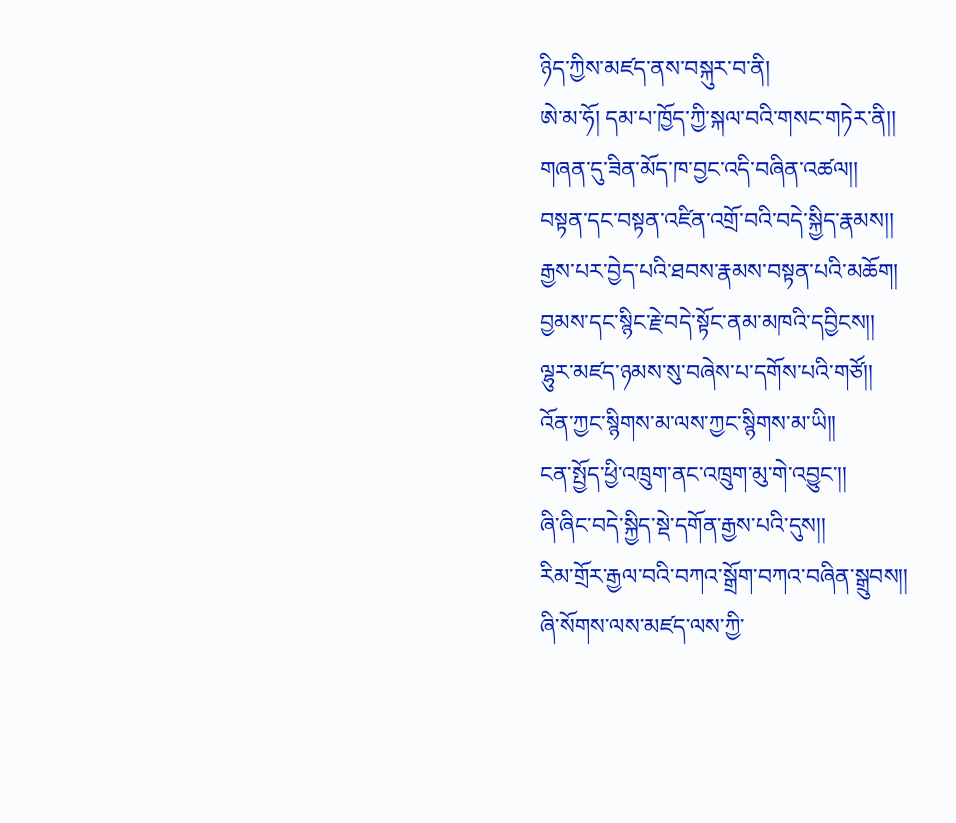ཉིད་ཀྱིས་མཛད་ནས་བསྐུར་བ་ནི།
ཨེ་མ་ཧོ། དམ་པ་ཁྱོད་ཀྱི་སྐལ་བའི་གསང་གཏེར་ནི།།
གཞན་དུ་ཟིན་མོད་ཁ་བྱང་འདི་བཞིན་འཚལ།།
བསྟན་དང་བསྟན་འཛིན་འགྲོ་བའི་བདེ་སྐྱིད་རྣམས།།
རྒྱས་པར་བྱེད་པའི་ཐབས་རྣམས་བསྟན་པའི་མཆོག།
བྱམས་དང་སྙིང་རྗེ་བདེ་སྟོང་ནམ་མཁའི་དབྱིངས།།
ལྷུར་མཛད་ཉམས་སུ་བཞེས་པ་དགོས་པའི་གཙོ།།
འོན་ཀྱང་སྙིགས་མ་ལས་ཀྱང་སྙིགས་མ་ཡི།།
ངན་སྤྱོད་ཕྱི་འཁྲུག་ནང་འཁྲུག་མུ་གེ་འབྱུང་།།
ཞི་ཞིང་བདེ་སྐྱིད་སྡེ་དགོན་རྒྱས་པའི་དུས།།
རིམ་གྲོར་རྒྱལ་བའི་བཀའ་སྒྲོག་བཀའ་བཞིན་སྒྲུབས།།
ཞི་སོགས་ལས་མཛད་ལས་ཀྱི་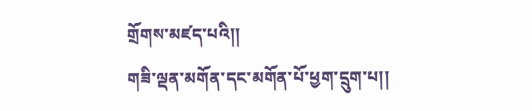གྲོགས་མཛད་པའི།།
གཟི་ལྡན་མགོན་དང་མགོན་པོ་ཕྱག་དྲུག་པ།།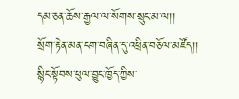དམ་ཅན་ཆོས་རྒྱལ་ལ་སོགས་སྲུང་མ་ལ།།
སྲོག་རྟེན་མན་ངག་བཞིན་དུ་འཕྲིན་བཅོལ་མཛོད།།
སྙིང་སྟོབས་ཕུལ་བྱུང་ཁྱོད་ཀྱིས་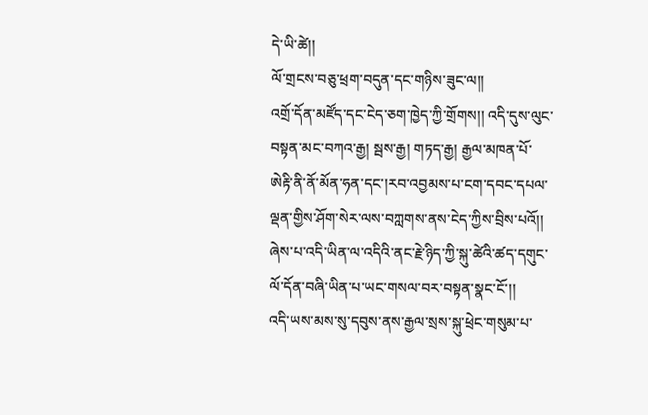དེ་ཡི་ཚེ།།
ལོ་གྲངས་བཅུ་ཕྲག་བདུན་དང་གཉིས་ཟུང་ལ།།
འགྲོ་དོན་མཛོད་དང་ངེད་ཅག་ཁྱེད་ཀྱི་གྲོགས།། འདི་དུས་ལུང་བསྟན་མང་བཀའ་རྒྱ། སྦས་རྒྱ། གཏད་རྒྱ། རྒྱལ་མཁན་པོ་ཨེརྟི་ནི་ནོ་མོན་ཧན་དང་།རབ་འབྱམས་པ་ངག་དབང་དཔལ་ལྡན་གྱིས་ཤོག་སེར་ལས་བཀླགས་ནས་ངེད་ཀྱིས་བྲིས་པའོ།། ཞེས་པ་འདི་ཡིན་ལ་འདིའི་ནང་རྗེ་ཉིད་ཀྱི་སྐུ་ཚེའི་ཚད་དགུང་ལོ་དོན་བཞི་ཡིན་པ་ཡང་གསལ་བར་བསྟན་སྣང་ངོ་།།     འདི་ཡས་མས་སུ་དབུས་ནས་རྒྱལ་སྲས་སྐུ་ཕྲེང་གསུམ་པ་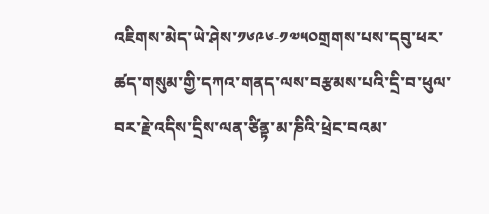འཇིགས་མེད་ཡེ་ཤེས་༡༦༩༦‑༡༧༥༠གྲགས་པས་དབུ་ཕར་ཚད་གསུམ་གྱི་དཀའ་གནད་ལས་བརྩམས་པའི་དྲི་བ་ཕུལ་བར་རྗེ་འདིས་དྲིས་ལན་ཙིནྟ་མ་ཎིའི་ཕྲེང་བའམ་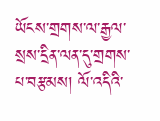ཡོངས་གྲགས་ལ་རྒྱལ་སྲས་དྲིན་ལན་དུ་གྲགས་པ་བརྩམས། ལོ་འདིའི་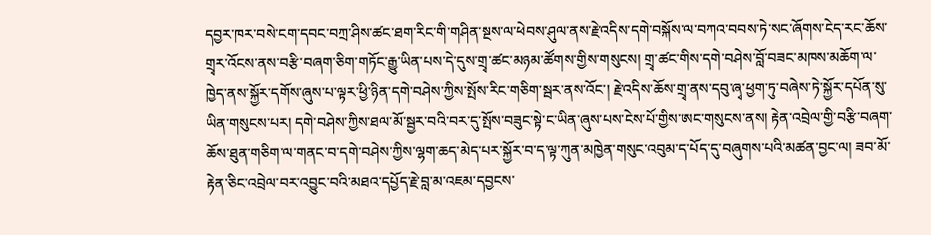དབྱར་ཁར་བསེ་ངག་དབང་བཀྲ་ཤིས་ཚང་ཐག་རིང་གི་གཤིན་སྔས་ལ་ཕེབས་ཤུལ་ནས་རྗེ་འདིས་དགེ་བསྐོས་ལ་བཀའ་བབས་ཏེ་སང་ཞོགས་ངེད་རང་ཆོས་གྲྭར་འོངས་ནས་བརྩི་བཞག་ཅིག་གཏོང་རྒྱུ་ཡིན་པས་དེ་དུས་གྲྭ་ཚང་མཉམ་ཚོགས་གྱིས་གསུངས། གྲྭ་ཚང་གིས་དགེ་བཤེས་བློ་བཟང་མཁས་མཆོག་ལ་ཁྱེད་ནས་སྐྱོར་དགོས་ཞུས་པ་ལྟར་ཕྱི་ཉིན་དགེ་བཤེས་ཀྱིས་སྤོས་རིང་གཅིག་སྦར་ནས་འོང་། རྗེ་འདིས་ཆོས་གྲྭ་ནས་དབུ་ཞྭ་ཕྱག་ཏུ་བཞེས་ཏེ་སྐྱོར་དཔོན་སུ་ཡིན་གསུངས་པར། དགེ་བཤེས་ཀྱིས་ཐལ་མོ་སྦྱར་བའི་བར་དུ་སྤོས་བཟུང་སྟེ་ང་ཡིན་ཞུས་པས་ངེས་པོ་གྱིས་ཨང་གསུངས་ནས། རྟེན་འབྲེལ་གྱི་བརྩི་བཞག་ཆོས་ཐུན་གཅིག་ལ་གནང་བ་དགེ་བཤེས་ཀྱིས་ལྷག་ཆད་མེད་པར་སྐྱོར་བ་ད་ལྟ་ཀུན་མཁྱེན་གསུང་འབུམ་ད་པོད་དུ་བཞུགས་པའི་མཚན་བྱང་ལ། ཟབ་མོ་རྟེན་ཅིང་འབྲེལ་བར་འབྱུང་བའི་མཐའ་དཔྱོད་རྗེ་བླ་མ་འཇམ་དབྱངས་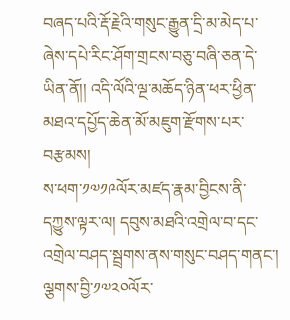བཞད་པའི་རྡོ་རྗེའི་གསུང་རྒྱུན་དྲི་མ་མེད་པ་ཞེས་དཔེ་རིང་ཤོག་གྲངས་བཅུ་བཞི་ཅན་དེ་ཡིན་ནོ།། འདི་ལོའི་ལྔ་མཆོད་ཉིན་ཕར་ཕྱིན་མཐའ་དཔྱོད་ཆེན་མོ་མཇུག་རྫོགས་པར་བརྩམས།
ས་ཕག་༡༧༡༩ལོར་མཛད་རྣམ་བྱིངས་ནི་དཀྱུས་ལྟར་ལ། དབུས་མཐའི་འགྲེལ་བ་དང་འགྲེལ་བཤད་སྦྲགས་ནས་གསུང་བཤད་གནང་།
ལྕགས་བྱི་༡༧༢༠ལོར་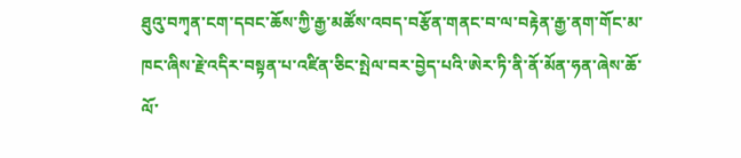ཐུའུ་བཀྭན་ངག་དབང་ཆོས་ཀྱི་རྒྱ་མཚོས་འབད་བརྩོན་གནང་བ་ལ་བརྟེན་རྒྱ་ནག་གོང་མ་ཁང་ཞིས་རྗེ་འདིར་བསྟན་པ་འཛིན་ཅིང་སྤེལ་བར་བྱེད་པའི་ཨེར་ཏི་ནི་ནོ་མོན་ཧན་ཞེས་ཆོ་ལོ་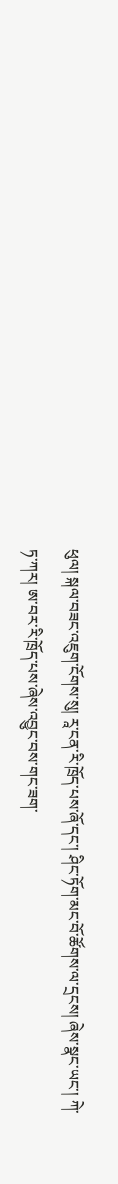ཕུལ། སྐལ་བཟང་འཇུག་ངོགས་སུ། རཱ་ངན་རི་ཁྲོད་པས་ཞོ་དང་། ཤིང་ཏོག་མང་བོ་ཚོགས་ལ་དྲངས། ཞེས་སྣང་ཡང་། ཀེ་ཏ་ཀར། ཨ་བར་རི་ཁྲོད་པས་ཞེས་འབྱུང་བས་གང་ཟག་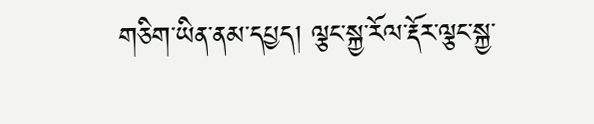གཅིག་ཡིན་ནམ་དཔྱད། ལྕང་སྐྱ་རོལ་རྡོར་ལྕང་སྐྱ་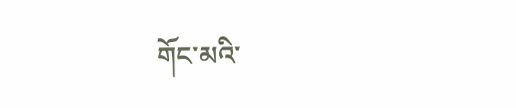གོང་མའི་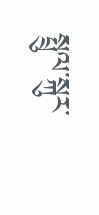སྤྲུལ་སྐུར་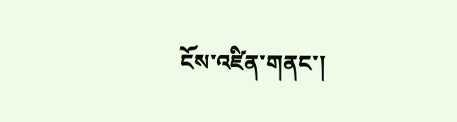ངོས་འཛིན་གནང་།